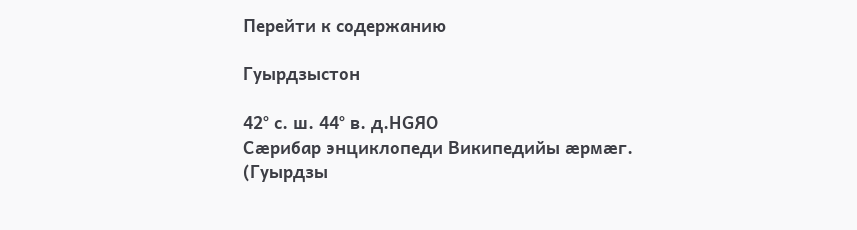Перейти к содержанию

Гуырдзыстон

42° с. ш. 44° в. д.HGЯO
Сæрибар энциклопеди Википедийы æрмæг.
(Гуырдзы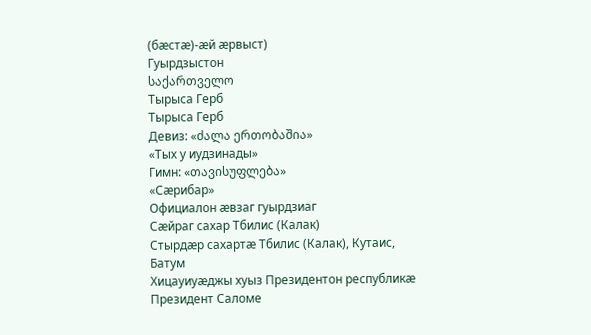(бæстæ)-æй æрвыст)
Гуырдзыстон
საქართველო
Тырыса Герб
Тырыса Герб
Девиз: «ძალა ერთობაშია»
«Тых у иудзинады»
Гимн: «თავისუფლება»
«Сæрибар»
Официалон æвзаг гуырдзиаг
Сæйраг сахар Тбилис (Калак)
Стырдæр сахартæ Тбилис (Калак), Кутаис, Батум
Хицауиуæджы хуыз Президентон республикæ
Президент Саломе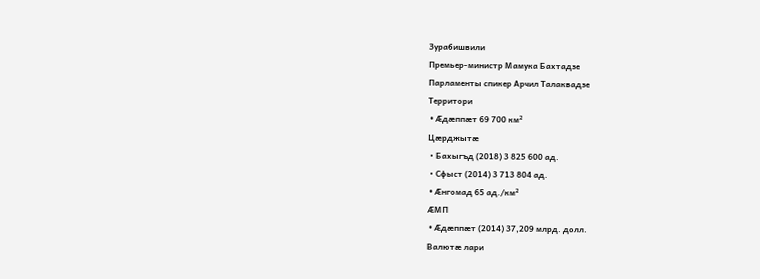Зурабишвили
Премьер-министр Мамука Бахтадзе
Парламенты спикер Арчил Талаквадзе
Территори
 • Æдæппæт 69 700 км²
Цæрджытæ
 • Бахыгъд (2018) 3 825 600 ад.
 • Сфыст (2014) 3 713 804 ад.
 • Æнгомад 65 ад./км²
ÆМП
 • Æдæппæт (2014) 37,209 млрд. долл.
Валютæ лари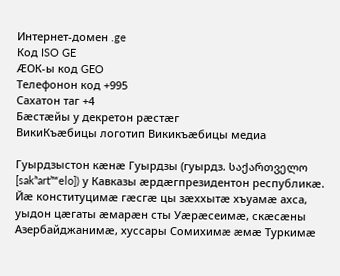Интернет-домен .ge
Код ISO GE
ÆОК-ы код GEO
Телефонон код +995
Сахатон таг +4
Бæстæйы у декретон рæстæг
ВикиКъæбицы логотип Викикъæбицы медиа

Гуырдзыстон кæнæ Гуырдзы (гуырдз. საქართველო [sakʰartʰʷelo]) у Кавказы æрдæгпрезидентон республикæ. Йæ конституцимæ гæсгæ цы зæххытæ хъуамæ ахса, уыдон цæгаты æмарæн сты Уæрæсеимæ, скæсæны Азербайджанимæ, хуссары Сомихимæ æмæ Туркимæ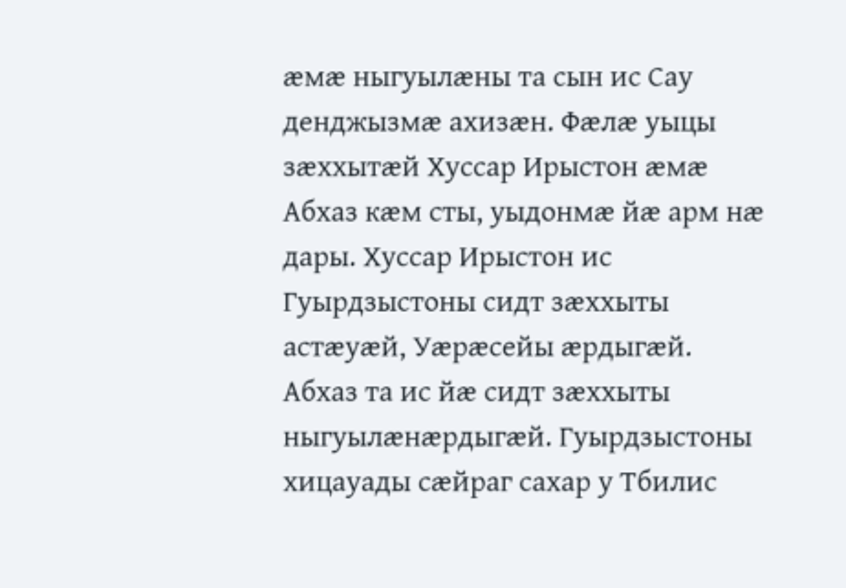æмæ ныгуылæны та сын ис Сау денджызмæ ахизæн. Фæлæ уыцы зæххытæй Хуссар Ирыстон æмæ Абхаз кæм сты, уыдонмæ йæ арм нæ дары. Хуссар Ирыстон ис Гуырдзыстоны сидт зæххыты астæуæй, Уæрæсейы æрдыгæй. Абхаз та ис йæ сидт зæххыты ныгуылæнæрдыгæй. Гуырдзыстоны хицауады сæйраг сахар у Тбилис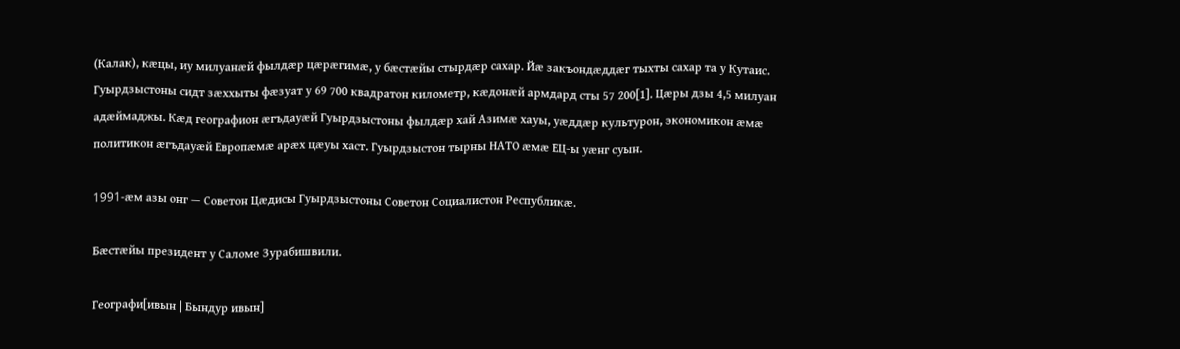(Калак), кæцы, иу милуанæй фылдæр цæрæгимæ, у бæстæйы стырдæр сахар. Йæ закъондæддæг тыхты сахар та у Кутаис. Гуырдзыстоны сидт зæххыты фæзуат у 69 700 квадратон километр, кæдонæй армдард сты 57 200[1]. Цæры дзы 4,5 милуан адæймаджы. Кæд географион æгъдауæй Гуырдзыстоны фылдæр хай Азимæ хауы, уæддæр культурон, экономикон æмæ политикон æгъдауæй Европæмæ арæх цæуы хаст. Гуырдзыстон тырны НАТО æмæ ЕЦ-ы уæнг суын.

1991-æм азы онг — Советон Цæдисы Гуырдзыстоны Советон Социалистон Республикæ.

Бæстæйы президент у Саломе Зурабишвили.

Географи[ивын | Бындур ивын]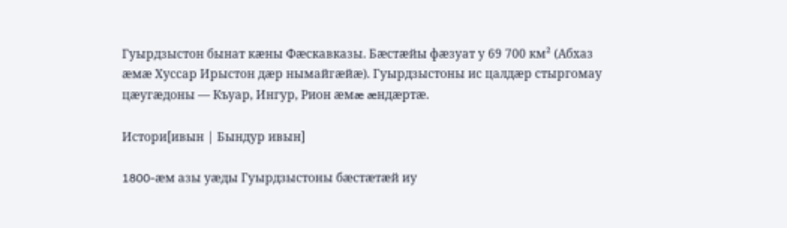Гуырдзыстон бынат кæны Фæскавказы. Бæстæйы фæзуат у 69 700 км² (Абхаз æмæ Хуссар Ирыстон дæр нымайгæйæ). Гуырдзыстоны ис цалдæр стыргомау цæугæдоны — Къуар, Ингур, Рион æмæ æндæртæ.

Истори[ивын | Бындур ивын]

1800-æм азы уæды Гуырдзыстоны бæстæтæй иу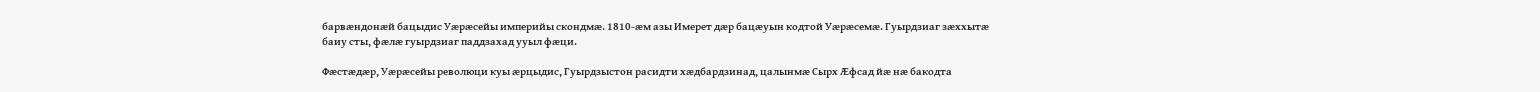барвæндонæй бацыдис Уæрæсейы империйы скондмæ. 1810-æм азы Имерет дæр бацæуын кодтой Уæрæсемæ. Гуырдзиаг зæххытæ баиу сты, фæлæ гуырдзиаг паддзахад ууыл фæци.

Фæстæдæр, Уæрæсейы революци куы æрцыдис, Гуырдзыстон расидти хæдбардзинад, цалынмæ Сырх Æфсад йæ нæ бакодта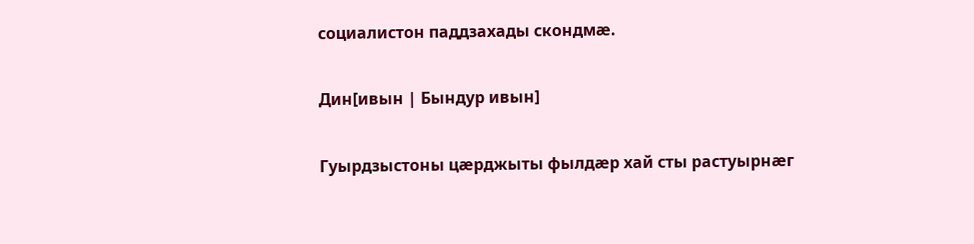социалистон паддзахады скондмæ.

Дин[ивын | Бындур ивын]

Гуырдзыстоны цæрджыты фылдæр хай сты растуырнæг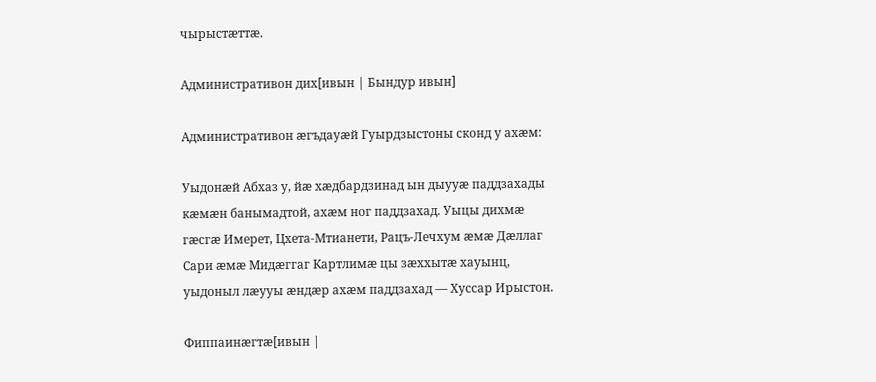чырыстæттæ.

Административон дих[ивын | Бындур ивын]

Административон æгъдауæй Гуырдзыстоны сконд у ахæм:

Уыдонæй Абхаз у, йæ хæдбардзинад ын дыууæ паддзахады кæмæн банымадтой, ахæм ног паддзахад. Уыцы дихмæ гæсгæ Имерет, Цхета-Мтианети, Рацъ-Лечхум æмæ Дæллаг Сари æмæ Мидæггаг Картлимæ цы зæххытæ хауынц, уыдоныл лæууы æндæр ахæм паддзахад — Хуссар Ирыстон.

Фиппаинæгтæ[ивын |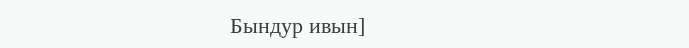Бындур ивын]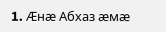1. Æнæ Абхаз æмæ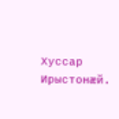Хуссар Ирыстонæй.